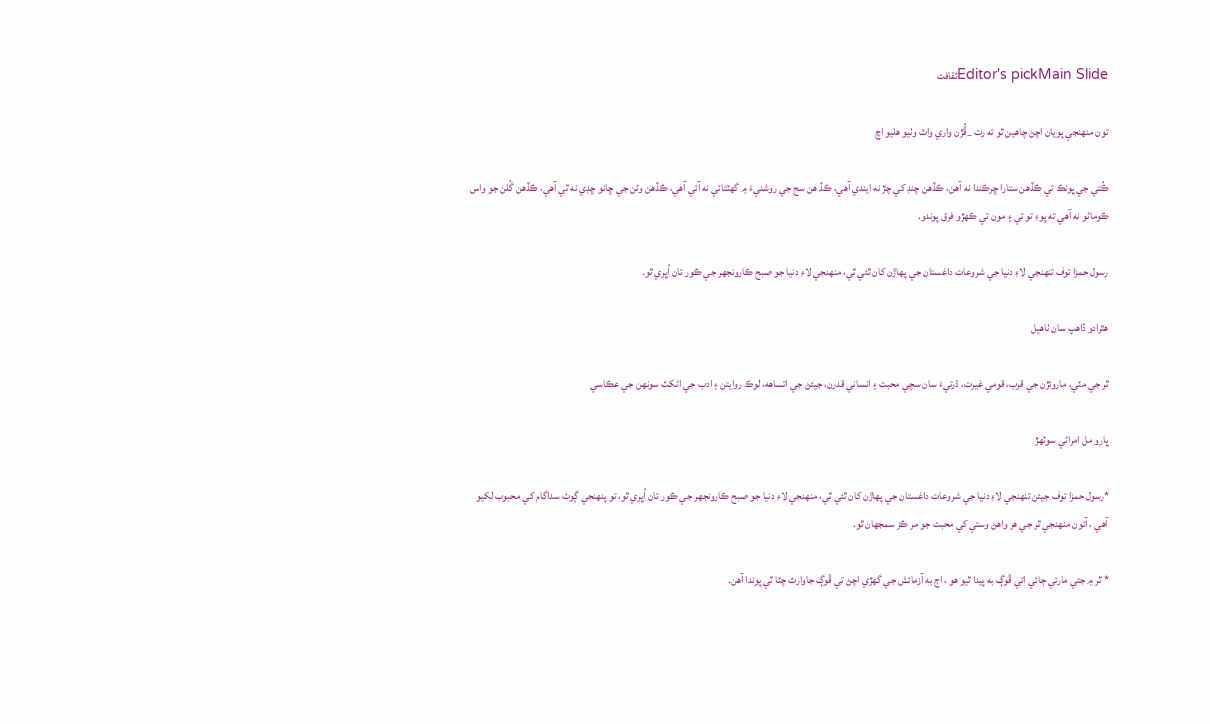Editor's pickMain Slideثقافت

تون منهنجي پويان اچڻ چاهين ٿو ته رت _ڦُڙن واري واٽ وٺيو هليو اچ

ڪُتي جي ڀونڪ تي ڪڏهن ستارا ڇرڪندا نه آهن، ڪڏهن چنڊ کي چڙ نه ايندي آهي، ڪڏ هن سج جي روشنيءَ ۾ گهٽتائي نه آئي آهي، ڪڏهن وڻن جي ڇانو ڇڊي نه ٿي آهي، ڪڏهن گُلن جو واس ڪوماڻو نه آهي ته پوءِ تو تي ۽ مون تي ڪهڙو فرق پوندو.

رسول حمزا توف تنهنجي لاءِ دنيا جي شروعات داغستان جي پهاڙن کان ٿئي ٿي، منهنجي لاءِ دنيا جو صبح ڪارونجھر جي ڪور تان اُڀري ٿو.

ھٿرادو ڏاھپ سان ٺاھيل

ٿر جي مٽي، ماروئڙن جي قرب، قومي غيرت، ڌرتيءَ سان سچي محبت ۽ انساني قدرن، جيئڻ جي اتساهه، لوڪ روايتن ۽ ادب جي اڻکٽ سونهن جي عڪاسي

ڀارو مل امراڻي سوٽھڙ

*رسول حمزا توف جيئن تنهنجي لاءِ دنيا جي شروعات داغستان جي پهاڙن کان ٿئي ٿي، منهنجي لاءِ دنيا جو صبح ڪارونجھر جي ڪور تان اُڀري ٿو، تو پنهنجي ڳوٺ سداگام کي محبوب لکيو آهي ، آئون منهنجي ٿر جي هر واهڻ وستي کي محبت جو مر ڪز سمجهان ٿو.

* ٿر ۾ جتي مارئي ڄائي اتي ڦوڳ به پيدا ٿيو هو ، اڄ به آزمائش جي گهڙي اچڻ تي ڦوڳ جاوارث چٽا ٿي پوندا آهن.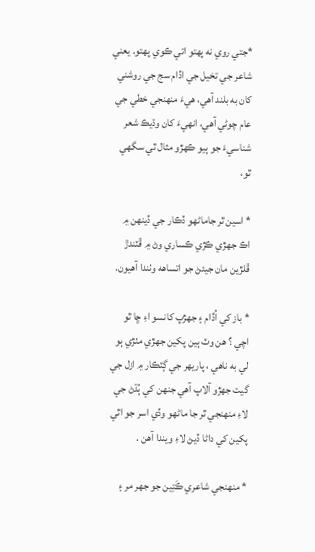*جتي روي نه پهتو اتي ڪوي پهتو. يعني شاعر جي تخيل جي اڏام سج جي روشني کان به بلند آهي، هيءَ منهنجي خطي جي عام چوڻي آهي، انهيءَ کان وڌيڪ شعر شناسيءَ جو ٻيو ڪهڙو مثال ٿي سگهي ٿو،

* اسين ٿر جاماڻهو ڏڪار جي ڏينهن ۾ اڪ جهڙي ڪڙي ڪساري وڻ ۾ ڦٽندڙ ڦلڙين مان جيئڻ جو اتساهه وٺندا آهيون.

* باز کي اُڏام ۽ جهڙپ کانسو اءِ ڇا ٿو اچي ؟ هن وٽ ٻين پکين جهڙي مٺڙي ٻو لي به ناهي ، پاريهر جي ڳٽڪار ۾ ازل جي گيت جهڙو آلاپ آهي جنهن کي ٻُڌڻ جي لاءِ منهنجي ٿر جا ماڻهو وڏي اسر جو اٿي پکين کي داڻا ڏيڻ لاءِ ويندا آهن .

* منهنجي شاعري ڪَتِين جو جهر مر ۽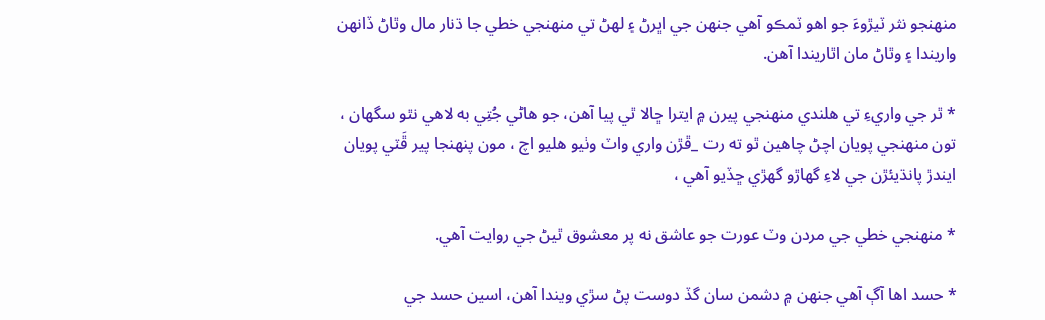منهنجو نثر ٽيڙوءَ جو اهو ٽمڪو آهي جنهن جي اڀرڻ ۽ لهڻ تي منهنجي خطي جا ڌنار مال وٿاڻ ڏانهن واريندا ۽ وٿاڻ مان اٿاريندا آهن.

* ٿر جي واريءِ تي هلندي منهنجي پيرن ۾ ايترا ڇالا ٿي پيا آهن، جو هاڻي جُتِي به لاهي نٿو سگهان ، تون منهنجي پويان اچڻ چاهين ٿو ته رت _ڦڙن واري واٽ وٺيو هليو اچ ، مون پنهنجا پير ڦَٽي پويان ايندڙ پانڌيئڙن جي لاءِ گهاڙو گهڙي ڇڏيو آهي ،

* منهنجي خطي جي مردن وٽ عورت جو عاشق نه پر معشوق ٿيڻ جي روايت آهي.

* حسد اها آڳ آهي جنهن ۾ دشمن سان گڏ دوست پڻ سڙي ويندا آهن، اسين حسد جي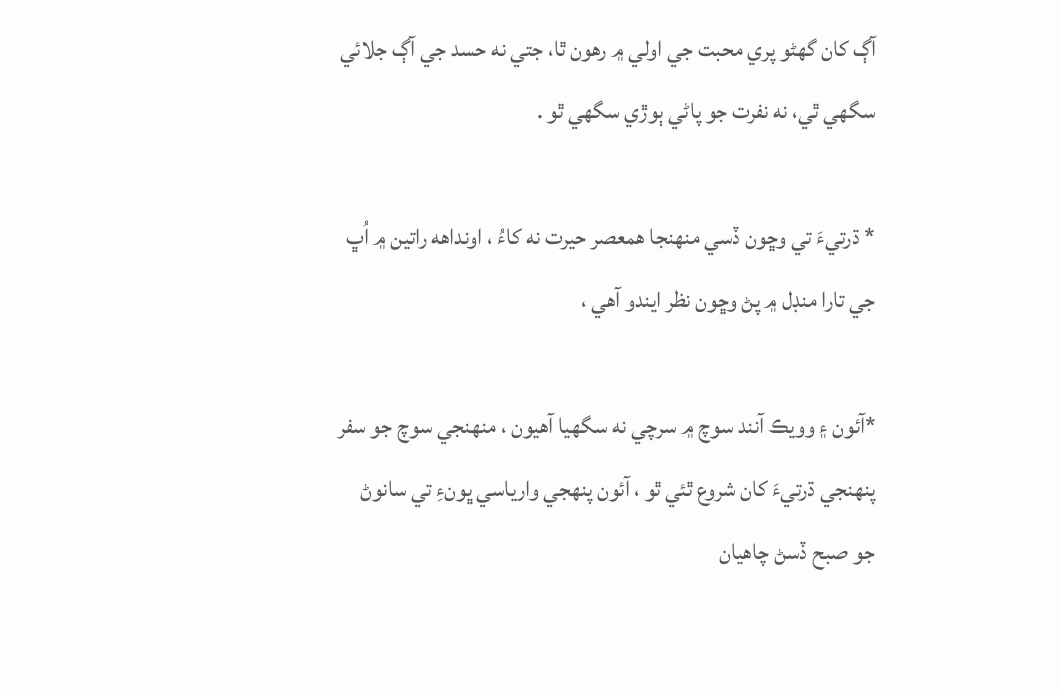آڳ کان گهڻو پري محبت جي اولي ۾ رهون ٿا، جتي نه حسد جي آڳ جلائي سگهي ٿي، نه نفرت جو پاڻي ٻوڙي سگهي ٿو .

* ڌرتيءَ تي وڇون ڏسي منهنجا همعصر حيرت نه کاءُ ، اونداهه راتين ۾ اُڀ جي تارا منڊل ۾ پڻ وڇون نظر ايندو آهي ،

*آئون ۽ وويڪ آنند سوچ ۾ سرچي نه سگهيا آهيون ، منهنجي سوچ جو سفر پنهنجي ڌرتيءَ کان شروع ٿئي ٿو ، آئون پنهجي وارياسي ڀونءِ تي سانوڻ جو صبح ڏسڻ چاهيان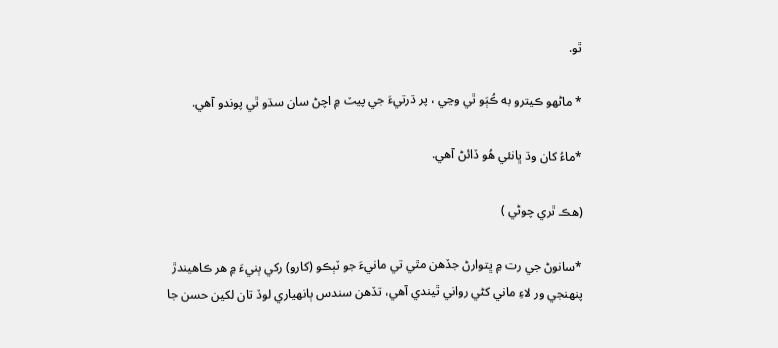ٿو.

* ماڻهو ڪيترو به ڪُٻَو ٿي وڃي ، پر ڌرتيءَ جي پيٽ ۾ اچڻ سان سڌو ٿي پوندو آهي.

*ماءُ کان وڌ ڀانئي هُو ڏائڻ آهي.

(هڪ ٿري چوڻي )

*سانوڻ جي رت ۾ ڀتوارڻ جڏهن مٿي تي مانيءَ جو ٽٻڪو (کارو) رکي ٻنيءَ ۾ هر ڪاهيندڙ پنهنجي ور لاءِ ماني کڻي رواني ٿيندي آهي، تڏهن سندس ٻانهياري لوڏ تان لکين حسن جا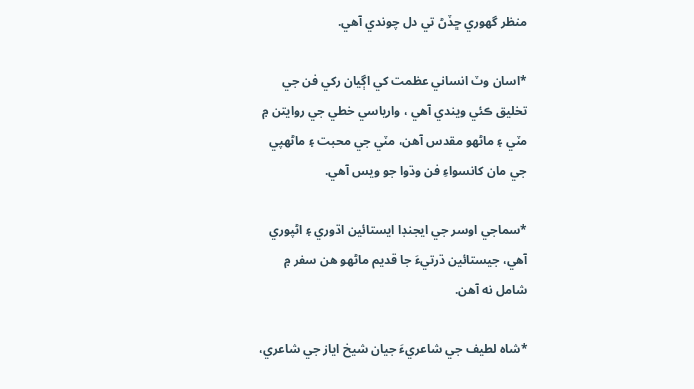منظر گهوري ڇڏڻ تي دل چوندي آهي.

*اسان وٽ انساني عظمت کي اڳيان رکي فن جي تخليق ڪئي ويندي آهي ، وارياسي خطي جي روايتن ۾ مٽي ۽ ماڻهو مقدس آهن، مٽي جي محبت ۽ ماڻهپي جي مان کانسواءِ فن وڌوا جو ويس آهي.

*سماجي اوسر جي ايجنڊا ايستائين اڌوري ۽ اڻپوري آهي، جيستائين ڌرتيءَ جا قديم ماڻهو هن سفر ۾ شامل نه آهن.

*شاه لطيف جي شاعريءَ جيان شيخ اياز جي شاعري،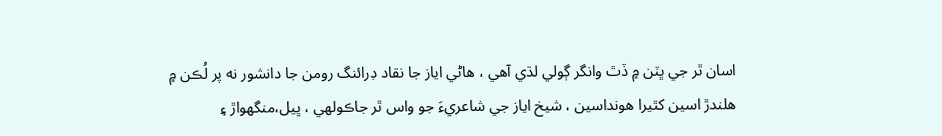اسان ٿر جي ڀٽن ۾ ڏٿ وانگر ڳولي لڌي آهي ، هاڻي اياز جا نقاد ڊرائنگ رومن جا دانشور نه پر لُڪن ۾ هلندڙ اسين کٿيرا هونداسين ، شيخ اياز جي شاعريءَ جو واس ٿر جاڪولهي ، ڀيل،منگهواڙ ۽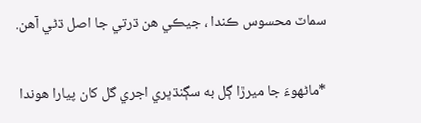سماٽ محسوس ڪندا ، جيڪي هن ڌرتي جا اصل ڌڻي آهن.

*ماڻهوءَ جا ميرڙا ڳل به سڳنڌڀري اجري گل کان پيارا هوندا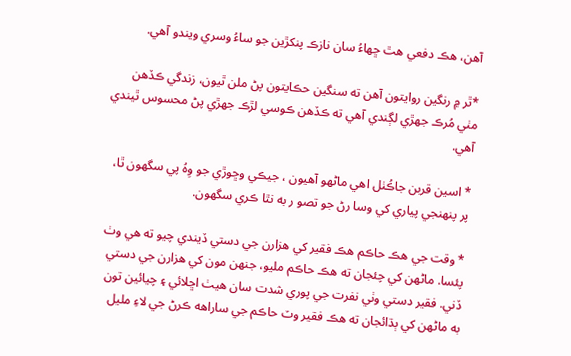آهن، هڪ دفعي هٿ ڇهاءُ سان نازڪ پنکڙين جو ساءُ وسري ويندو آهي.

*ٿر ۾ رنگين روايتون آهن ته سنگين حڪايتون پڻ ملن ٿيون، زندگي ڪڏهن مٺي مُرڪ جهڙي لڳندي آهي ته ڪڏهن ڪوسي لڙڪ جهڙي پڻ محسوس ٿيندي آهي.

* اسين قربن جاڪُٺل اهي ماڻهو آهيون ، جيڪي وڇوڙي جو وِهُ پي سگهون ٿا، پر پنهنجي پياري کي وسا رڻ جو تصو ر به نٿا ڪري سگهون.

* وقت جي هڪ حاڪم هڪ فقير کي هزارن جي دستي ڏيندي چيو ته هي وٺ پئسا. ماڻهن کي چئجان ته هڪ حاڪم مليو، جنهن مون کي هزارن جي دستي ڏني. فقير دستي وٺي نفرت جي پوري شدت سان هيٺ اڇلائي ۽ چيائين تون به ماڻهن کي ٻڌائجان ته هڪ فقير وٽ حاڪم جي ساراهه ڪرڻ جي لاءِ مليل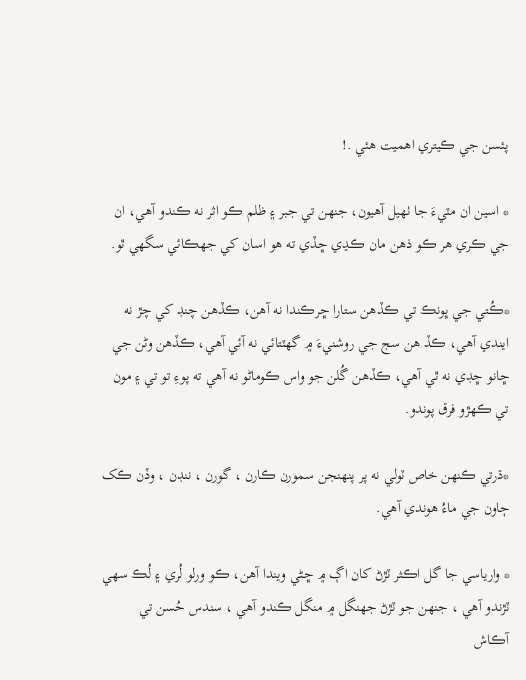پئسن جي ڪيتري اهميت هئي .!

* اسين ان مٽيءَ جا ٺهيل آهيون، جنهن تي جبر ۽ ظلم ڪو اثر نه ڪندو آهي، ان جي ڪري هر ڪو ذهن مان ڪڍي ڇڏي ته هو اسان کي جهڪائي سگهي ٿو.

*ڪُتي جي ڀونڪ تي ڪڏهن ستارا ڇرڪندا نه آهن، ڪڏهن چنڊ کي چڙ نه ايندي آهي، ڪڏ هن سج جي روشنيءَ ۾ گهٽتائي نه آئي آهي، ڪڏهن وڻن جي ڇانو ڇڊي نه ٿي آهي، ڪڏهن گُلن جو واس ڪوماڻو نه آهي ته پوءِ تو تي ۽ مون تي ڪهڙو فرق پوندو.

*ڌرتي ڪنهن خاص ٽولي نه پر پنهنجن سمورن ڪارن ، گورن ، ننڊن ، وڏن ڪک ڄاون جي ماءُ هوندي آهي.

* وارياسي جا گل اڪثر ٽڙڻ کان اڳ ۾ ڇڻي ويندا آهن، ڪو ورلو لُري ۽ لُڪ سهي ٽڙندو آهي ، جنهن جو ٽڙڻ جهنگل ۾ منگل ڪندو آهي ، سندس حُسن تي آڪاش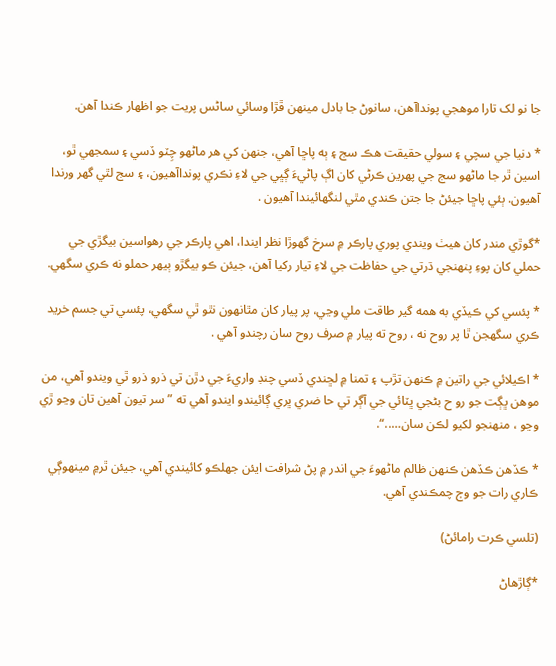جا نو لک تارا موهجي پونداآهن، سانوڻ جا بادل مينهن ڦڙا وسائي ساڻس پريت جو اظهار ڪندا آهن.

* دنيا جي سچي ۽ سولي حقيقت هڪ سج ۽ ٻه پاڇا آهي، جنهن کي هر ماڻهو چِٽو ڏسي ۽ سمجهي ٿو، اسين ٿر جا ماڻهو سج جي پهرين ڪرڻي کان اڳ پاڻيءَ ڳڀي جي لاءِ نڪري پونداآهيون، ۽ سج لٿي گهر ورندا آهيون. ٻئي پاڇا جيئڻ جا جتن ڪندي مٿي لنگهائيندا آهيون .

*گوڙي مندر کان هيٺ ويندي پوري پارڪر ۾ سرخ گهوڙا نظر ايندا، اهي پارڪر جي رهواسين بيگڙي جي حملي کان پوءِ پنهنجي ڌرتي جي حفاظت جي لاءِ تيار رکيا آهن، جيئن ڪو بيگڙو ٻيهر حملو نه ڪري سگهي.

* پئسي کي ڪيڏي به همه گير طاقت ملي وڃي، پر پيار کان مٿانهون نٿو ٿي سگهي، پئسي تي جسم خريد ڪري سگهجن ٿا پر روح نه ، روح ته پيار ۾ صرف روح سان رچندو آهي .

* اڪيلائي جي راتين ۾ ڪنهن تڙپ ۽ تمنا ۾ لڇندي ڏسي چنڊ واريءَ جي دڙن تي ذرو ذرو ٿي ويندو آهي، من موهن ڀڳت جو رو ح بڻجي ڀٽائي جي آڳر تي حا ضري ڀري ڳائيندو ايندو آهي ته ” سر تيون آهين تان وڃو ڙي وڃو ، منهنجو لکيو لڪن سان…..“.

* ڪڏهن ڪڏهن ڪنهن ظالم ماڻهوءَ جي اندر ۾ پڻ شرافت ايئن جهلڪو کائيندي آهي، جيئن ٿر۾ مينهوڳي ڪاري رات جو وڄ چمڪندي آهي.

(تلسي ڪرت رامائڻ)

*ڳاڙھاڻ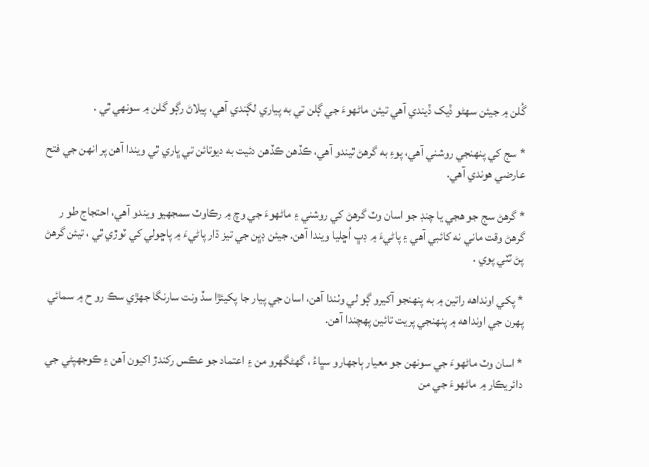گُلن ۾ جيئن سهڻو ڏيک ڏيندي آهي تيئن ماڻهوءَ جي ڳلن تي به پياري لڳندي آهي، پيلاڻ رڳو گلن ۾ سونهي ٿي .

* سج کي پنهنجي روشني آهي، پوءِ به گرهڻ ٿيندو آهي، ڪڏهن ڪڏهن دئيت به ديوتائن تي ڀاري ٿي ويندا آهن پر انهن جي فتح عارضي هوندي آهي.

* گرهڻ سج جو هجي يا چنڊ جو اسان وٽ گرهڻ کي روشني ۽ ماڻهوءَ جي وچ ۾ رڪاوٽ سمجهيو ويندو آهي، احتجاج طو ر گرهڻ وقت ماني نه کائبي آهي ۽ پاڻيءَ ۾ ڊڀ اُڇليا ويندا آهن. جيئن ڊڀن جي تيز ڌار پاڻيءَ ۾ پاڇولي کي ٽوڙي ٿي ، تيئن گرهڻ پڻ ٽٽي پوي .

* پکي اونداهه راتين ۾ به پنهنجو آکيرو ڳو لي وٺندا آهن، اسان جي پيار جا پکيئڙا سڏ ونت سارنگا جهڙي سڪ رو ح ۾ سمائي پهرن جي اونداهه ۾ پنهنجي پريت تائين پهچندا آهن.

* اسان وٽ ماڻهوءَ جي سونهن جو معيار ٻاجهارو سڀاءُ ، گهڻگهرو من ۽ اعتماد جو عڪس رکندڙ اکيون آهن ۽ ڪوجهپڻي جي دائريڪار ۾ ماڻهوءَ جي من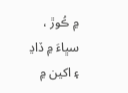۾ ڪُوڙ ، سڀاءَ ۾ ڏاڍ ۽ اکين ۾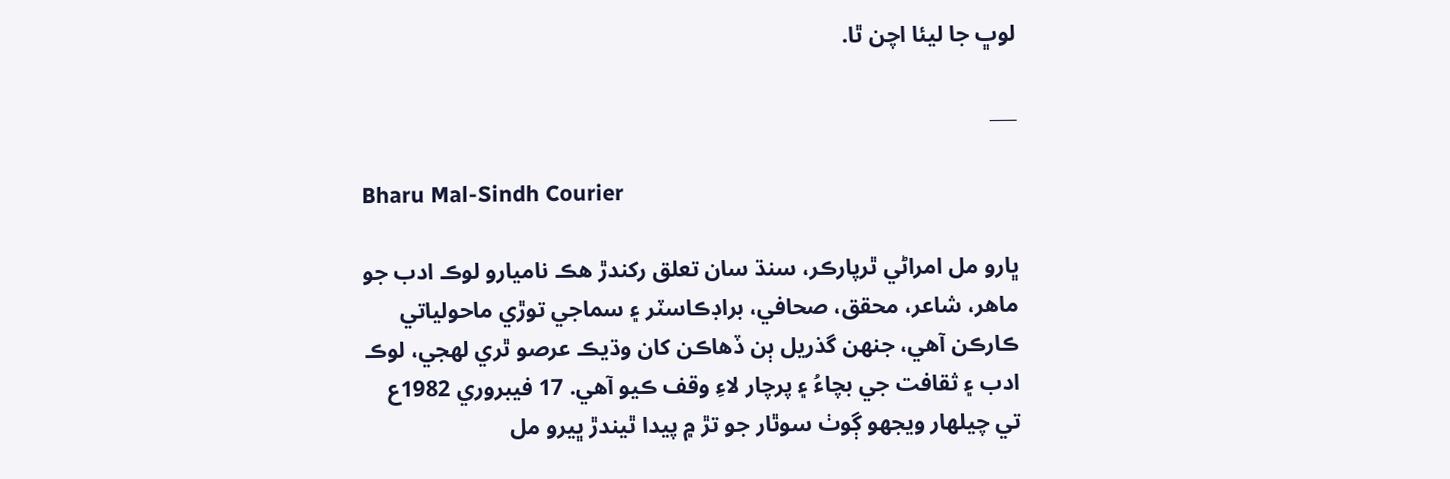لوڀ جا ليئا اچن ٿا.

___

Bharu Mal-Sindh Courier

ڀارو مل امراڻي ٿرپارڪر، سنڌ سان تعلق رکندڙ هڪ ناميارو لوڪ ادب جو ماهر، شاعر، محقق، صحافي، براڊڪاسٽر ۽ سماجي توڙي ماحولياتي ڪارڪن آهي، جنهن گذريل ٻن ڏهاڪن کان وڌيڪ عرصو ٿري لهجي، لوڪ ادب ۽ ثقافت جي بچاءُ ۽ پرچار لاءِ وقف ڪيو آهي. 17 فيبروري 1982ع تي چيلهار ويجهو ڳوٺ سوٿار جو تڙ ۾ پيدا ٿيندڙ ڀيرو مل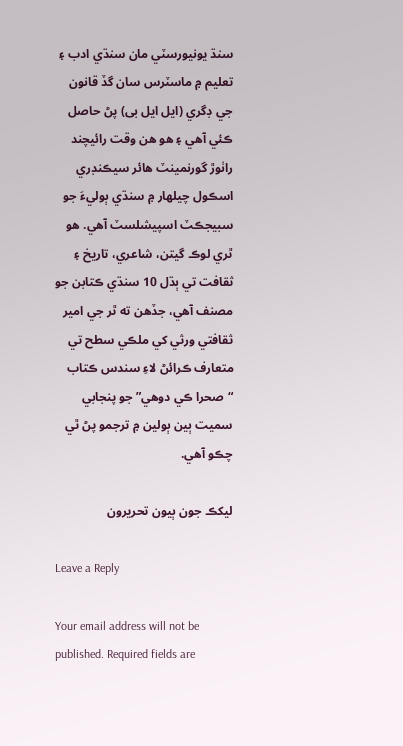سنڌ يونيورسٽي مان سنڌي ادب ۽ تعليم ۾ ماسٽرس سان گڏ قانون جي ڊگري (ایل ایل بی) پڻ حاصل ڪئي آهي ۽ هو هن وقت رائيچند راٺوڙ گورنمينٽ هائر سيڪنڊري اسڪول چيلهار ۾ سنڌي ٻوليءَ جو سبيجڪٽ اسپيشلسٽ آهي. هو ٿري لوڪ گيتن، شاعري، تاريخ ۽ ثقافت تي ٻڌل 10 سنڌي ڪتابن جو مصنف آهي، جڏهن ته ٿر جي امير ثقافتي ورثي کي ملڪي سطح تي متعارف ڪرائڻ لاءِ سندس ڪتاب “صحرا ڪي دوهي” جو پنجابي سميت ٻين ٻولين ۾ ترجمو پڻ ٿي چڪو آهي.

ليکڪ جون ٻيون تحريرون

Leave a Reply

Your email address will not be published. Required fields are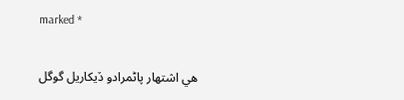marked *

هي اشتهار پاڻمرادو ڏيکاريل گوگل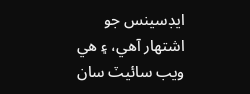ايڊسينس جو اشتهار آهي، ۽ هي ويب سائيٽ سان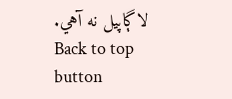لاڳاپيل نه آهي.
Back to top button